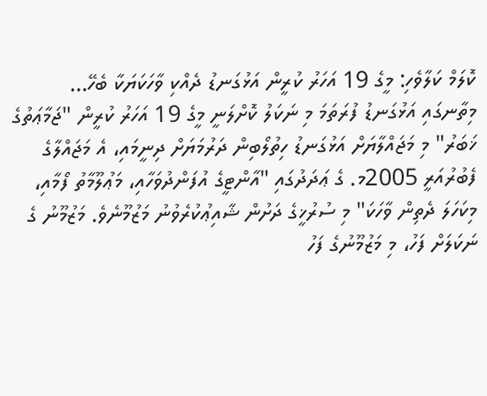ކޮލަމް ކަލާވެހި: މީގެ 19 އަހަރު ކުރީން އަޅުގަނޑު ދެއްކި ވާހަކަޔަކާ ބެހޭ…
މިތާނގައި އަޅުގަނޑު ފުރަތަމަ މި ނަކަލު ކޮށްލަނީ މީގެ 19 އަހަރު ކުރީން "ޖަމާޢަތުގެ ޚަބަރު" މި މަޖައްލާޔަށް އަޅުގަނޑު ހިތުލޯބިން ދަރުމަޔަށް ދިނީމައި، އެ މަޖައްލާގެ ފެބުރުއަރީ 2005މ. ގެ ޢަދަދުގައި "އާންޓީގެ އުފަންދުވަހާއި، މަޢުލޫމާތު ފޯމާއި، މިކަހަލަ ދެތިން ވާހަކަ" މި ސުރުޚީގެ ދަށުން ޝާއިޢުކުރެވުނު މަޒުމޫނެވެ. މަޒުމޫނު ގެ ނަކަލަށް ފަހު، މި މަޒުމޫނުގެ ފަހު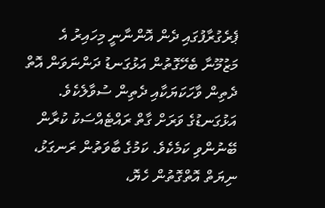ޕެރެގުރާފުގައި ދެން އޮންނާނީ މިހައިރު އެ މަޒުމޫނާ ބެހޭގޮތުން އަޅުގަނޑު ދަންނަވަން އޮތް ދެތިން ވާހަކަޔަކާއި ދެތިން ސުވާލެކެވެ.
އަޅުގަނޑުގެ ވަރަށް ގާތް ރައްޓެއްސަކު ކުރާން ބޭނުންވި ކަމެކެވެ. ކަމުގެ ބާވަތުން ރަނގަޅު، ނިޔަތް އޮތްގޮތުން ހެޔޮ،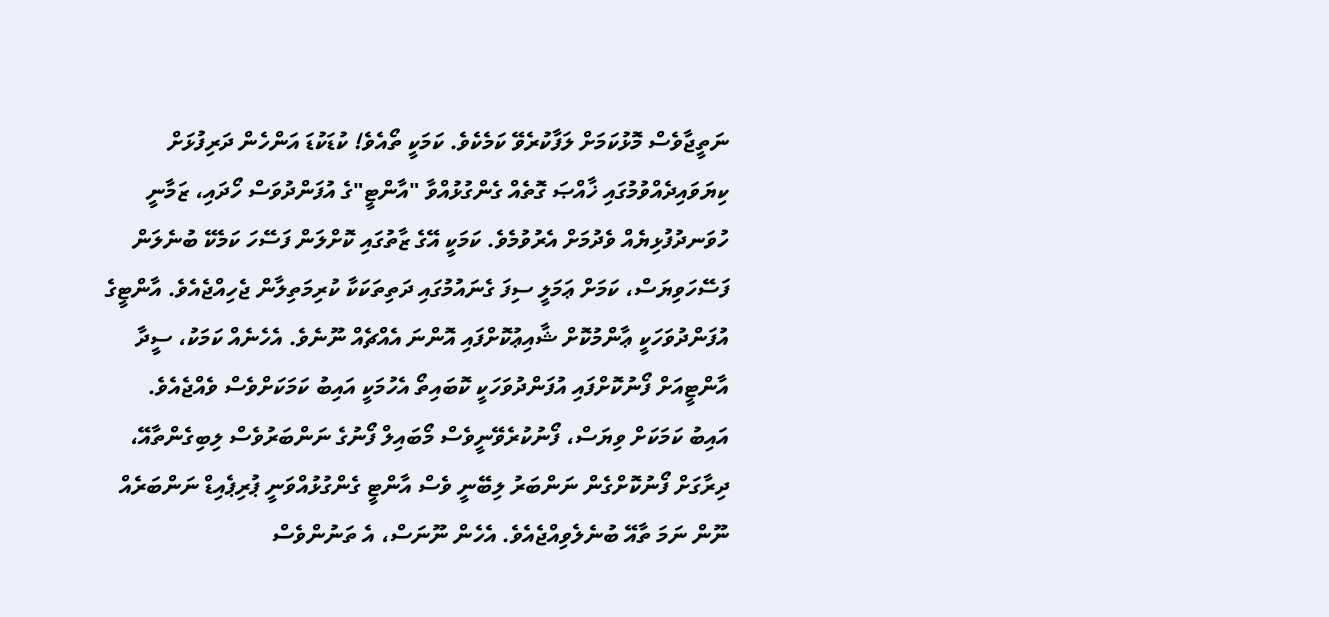ނަތީޖާވެސް މޮޅުކަމަށް ލަފާކުރެވޭ ކަމެކެވެ. ކަމަކީ ތޯއެވެ! ކުޑަކުޑަ އަންހެން ދަރިފުޅަށް ކިޔަވައިދެއްވުމުގައި ޚާއްޞަ ގޮތެއް ގެންގުޅުއްވާ "އާންޓީ"ގެ އުފަންދުވަސް ހޯދައި، ޒަމާނީ ހުވަނދުފުޅިޔެއް ވެދުމަށް އެރުވުމެވެ. ކަމަކީ އޭގެ ޒާތުގައި ކޮށްލަން ފަސޭހަ ކަމެކޭ ބުނެލަން ފަސޭހަވިޔަސް، ކަމަށް ޢަމަލީ ސިފަ ގެނައުމުގައި ދަތިތަކަކާ ކުރިމަތިލާން ޖެހިއްޖެއެވެ. އާންޓީގެ އުފަންދުވަހަކީ ޢާންމުކޮށް ޝާއިޢުކޮށްފައި އޮންނަ އެއްޗެއް ނޫނެވެ. އެހެނެއް ކަމަކު، ސީދާ އާންޓީއަށް ފޯނުކޮށްފައި އުފަންދުވަހަކީ ކޮބައިތޯ އެހުމަކީ އައިބު ކަމަކަށްވެސް ވެއްޖެއެވެ. އައިބު ކަމަކަށް ވިޔަސް، ފޯނުކުރެވޭނީވެސް މޯބައިލް ފޯނުގެ ނަންބަރުވެސް ލިބިގެންތާއޭ، ދިރާގަށް ފޯނުކޮށްގެން ނަންބަރު ލިބޭނީ ވެސް އާންޓީ ގެންގުޅުއްވަނީ ޕުރިޕެއިޑް ނަންބަރެއް ނޫން ނަމަ ތާއޭ ބުނެލެވިއްޖެއެވެ. އެހެން ނޫނަސް، އެ ތަނުންވެސް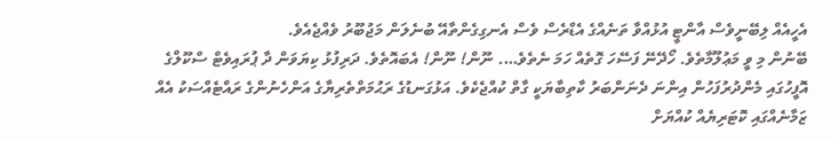އެހީއެއް ލިބޭނީވެސް އާންޓީ އުޅުއްވާ ތަނެއްގެ އެޑްރެސް ވެސް އެނގިގެންތާއޭ ބުނެލަން މަޖުބޫރު ވެއްޖެއެވެ.
ބޭނުން މި ވީ މަޢުލޫމާތެވެ. ހޯދޭނޭ ފަސޭހަ ގޮތެއް ހަމަ ނެތެވެ…. ނޫން! ނޫން! އެބައޮތެވެ. ދަރިފުޅު ކިޔަވަން ދާ ޕުރައިވެޓް ސްކޫލްގެ އޮފީހުގައި މެންދުރުފަހުން އިންނަ ދެނަންބަރު ކާތިބާޔަކީ ގާތް ކުއްޖެކެވެ. އަޅުގަނޑުގެ ރަޙުމަތްތެރިޔާގެ އަންހެނުންގެ ރައްޓެއްސަކު އެއް ޒަމާނެއްގައި ކޮޓަރިޔެއް ކުއްޔަށް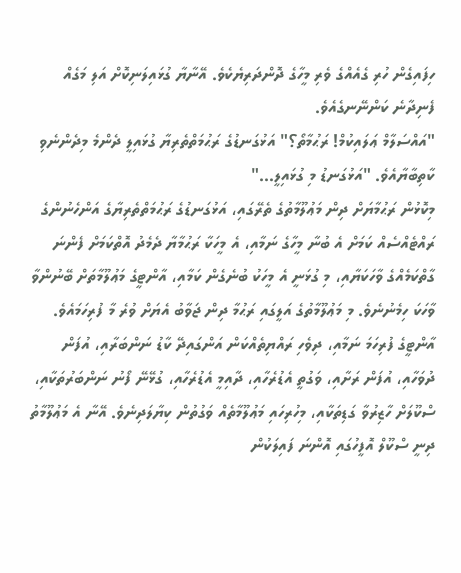ހިފައިގެން ހުރި ގެއެއްގެ ވެރި މީހާގެ ދޮންދަރިޔެކެވެ. އޭނާޔާ ގުޅައިލަނިކޮށް އަލި މަގެއް ފެނިދާނެ ކަންނޭނގެއެވެ.
"އައްސަލާމް ޢަލައިކުމް! ރަޙުމާތޯ؟" އަޅުގަނޑުގެ ރަޙުމަތްތެރިޔާ ގުޅައިލީ ދެންމެ މިދެންނެވި ކާތިބާޔާއެވެ. "އަޅުގަނޑު މި ގުޅައިލީ…"
މިކޮޅުން ރަޙުމާޔަށް ދިން މަޢުލޫމާތުގެ ތެރޭގައި، އަޅުގަނޑުގެ ރަޙުމަތްތެރިޔާގެ އަންހެނުންގެ ރައްޓެއްސެއް ކަމަށް އެ ބުނާ މީހާގެ ނަމާއި، އެ މީހަކާ ރަޙުމާޔާ ދެމެދު އޮތްކަމަށް ފެންނަ ގާތްކަމެއްގެ ވާހަކަޔާއި، މި ގުޅަނީ އެ މީހަކު ބުނެގެން ކަމާއި، އާންޓީގެ މަޢުލޫމާތަށް ބޭނުންވާ ވާހަކަ ހިމެނުނެވެ. މި މަޢުލޫމާތުގެ އަލީގައި ރަޙުމާ ދިން ޖަވާބު އެޔަށް ވުރެ މާ ފުރިހަމައެވެ. އާންޓީގެ ފުރިހަމަ ނަމާއި، ދިވެހި ރައްޔިތެއްކަން އަންގައިދޭ ކާޑު ނަންބަރާއި، އުފަން ދުވަހާއި، އުފަން ރަށާއި، ވަގުތީ އެޑުރެހާއި، ދާއިމީ އެޑުރެހާއި، ގުޅޭނޭ ފޯނު ނަންބަރުތަކާއި، ސްކޫލަށް ހާޒިރުވާ ގަޑިތަކާއި، މިހުރިހައި މަޢުލޫމާތެއް ވަގުތުން ކިޔާލަދިނެވެ. އޭނާ އެ މަޢުލޫމާތު ދިނީ ސްކޫލް އޮފީހުގައި އޮންނަ ފައިލަކުން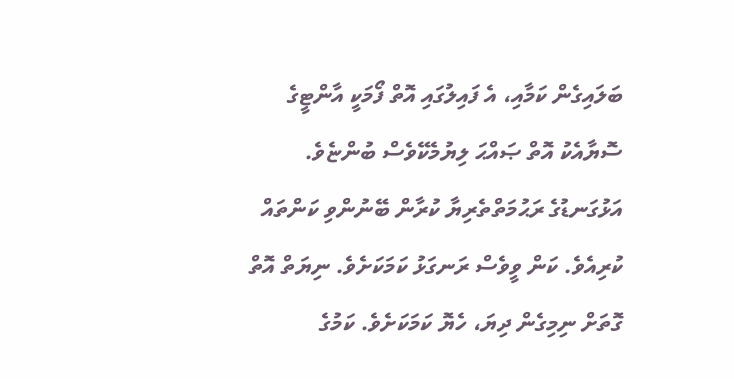ބަލައިގެން ކަމާއި، އެ ފައިލުގައި އޮތް ފޯމަކީ އާންޓީގެ ސޮޔާއެކު އޮތް ޞައްޙަ ލިޔުމެކޭވެސް ބުންޏެވެ.
އަޅުގަނޑުގެ ރަޙުމަތްތެރިޔާ ކުރާން ބޭނުންވި ކަންތައް ކުރިއެވެ. ކަން ވީވެސް ރަނގަޅު ކަމަކަށެވެ. ނިޔަތް އޮތް ގޮތަށް ނިމިގެން ދިޔަ، ހެޔޮ ކަމަކަށެވެ. ކަމުގެ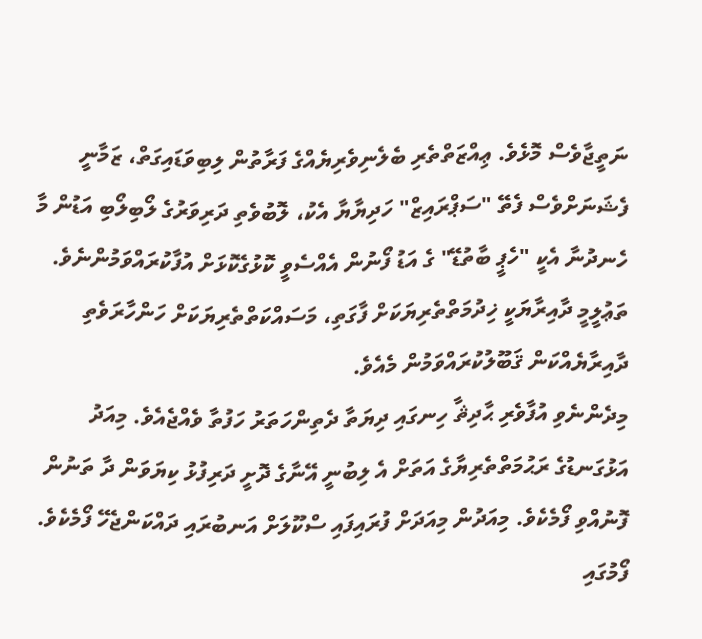ނަތީޖާވެސް މޮޅެވެ. ޢިއްޒަތްތެރި ބެލެނިވެރިޔެއްގެ ފަރާތުން ލިބިވަޑައިގަތް، ޒަމާނީ ފެޝަނަށްވެސް ފެތޭ "ސަޕްރައިޒް" ހަދިޔާޔާ އެކު، ލޮބުވެތި ދަރިވަރުގެ ލޯބިލޯބި އަޑުން މާ ހެނދުނާ އެކީ "ހެޕީ ބާތުޑޭ" ގެ އަޑު ފޯނުން އެއްސެވީ ކޮޅުގެކޮޅަށް އުފާކުރައްވަމުންނެވެ. ތަޢުލީމީ ދާއިރާޔަކީ ޚިދުމަތްތެރިޔަކަށް ފާގަތި، މަސައްކަތްތެރިޔަކަށް ހަންހާރަވެތި ދާއިރާޔެއްކަން ޤަބޫލުކުރައްވަމުން މެއެވެ.
މިދެންނެވި އުފާވެރި ޙާދިޘާ ހިނގައި ދިޔަތާ ދެތިންހަތަރު ހަފުތާ ވެއްޖެއެވެ. މިއަދު އަޅުގަނޑުގެ ރަޙުމަތްތެރިޔާގެ އަތަށް އެ ލިބުނީ އޭނާގެ ދޮށީ ދަރިފުޅު ކިޔަވަން ދާ ތަނުން ފޮނުއްވި ފޯމެކެވެ. މިއަދުން މިއަދަށް ފުރައިފައި ސްކޫލަށް އަނބުރައި ދައްކަންޖެހޭ ފޯމެކެވެ. ފޯމުގައި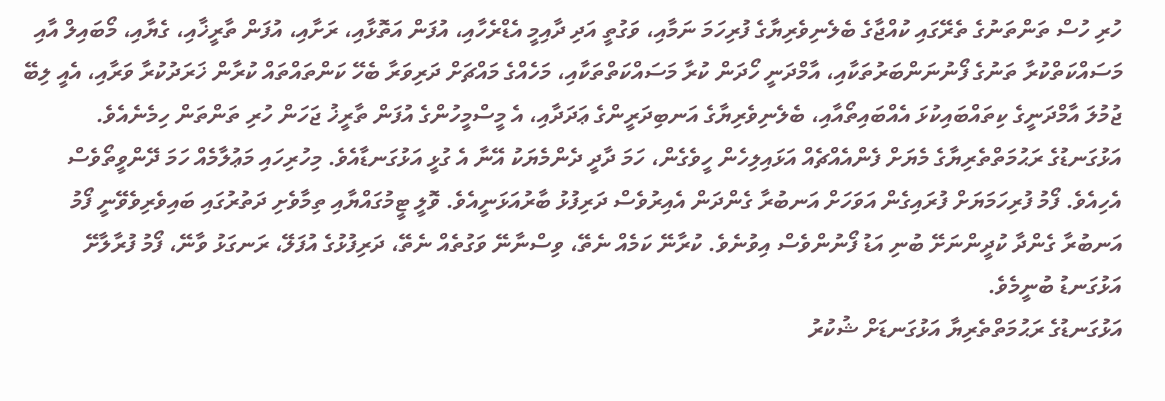ހުރި ހުސް ތަންތަނުގެ ތެރޭގައި ކުއްޖާގެ ބެލެނިވެރިޔާގެ ފުރިހަމަ ނަމާއި، ވަގުތީ އަދި ދާއިމީ އެޑްރެހާއި، އުފަން އަތޮޅާއި، ރަށާއި، އުފަން ތާރީޚާއި، ގެޔާއި، މޯބައިލް އާއި މަސައްކަތްކުރާ ތަނުގެ ފޯނުނަންބަރުތަކާއި، އާމްދަނީ ހޯދަން ކުރާ މަސައްކަތްތަކާއި، މަހެއްގެ މައްޗަށް ދަރިވަރާ ބެހޭ ކަންތައްތައް ކުރާން ޚަރަދުކުރާ ވަރާއި، އެއީ ލިބޭ ޖުމުލަ އާމްދަނީގެ ކިތައްބައިކުޅަ އެއްބައިތޯއާއި، ބެލެނިވެރިޔާގެ އަނބިދަރީންގެ ޢަދަދާއި، އެ މީސްމީހުންގެ އުފަން ތާރީޚު ޖަހަން ހުރި ތަންތަން ހިމެނެއެވެ.
އަޅުގަނޑުގެ ރަޙުމަތްތެރިޔާގެ މެޔަށް ފެންއެއްޗެއް އަޅައިލިހެން ހީވެގެން، ހަމަ ދާދީ ދެންމެޔަކު އޭނާ އެ ގުޅީ އަޅުގަނޑާއެވެ. މިހުރިހައި މަޢުލާމެއް ހަމަ ދޭންވީތޯވެސް އެހިއެވެ. ފޯމު ފުރިހަމަޔަށް ފުރައިގެން އަވަހަށް އަނބުރާ ގެންދަން އެއިރުވެސް ދަރިފުޅު ބާރުއަޅަނީއެވެ. ވޮލީ ޓީމުގައްޔާއި ތިމާވެށި ދަތުރުގައި ބައިވެރިވެވޭނީ ފޯމު އަނބުރާ ގެންދާ ކުދީންނަށޭ ބުނި އަޑު ފޯނުންވެސް އިވުނެވެ. ކުރާނޭ ކަމެއް ނެތޭ، ވިސްނާނޭ ވަގުތެއް ނެތޭ، ދަރިފުޅުގެ އުފަލޭ، ރަނގަޅު ވާނޭ، ފޯމު ފުރާލާށޭ އަޅުގަނޑު ބުނީމެވެ.
އަޅުގަނޑުގެ ރަޙުމަތްތެރިޔާ އަޅުގަނޑަށް ޝުކުރު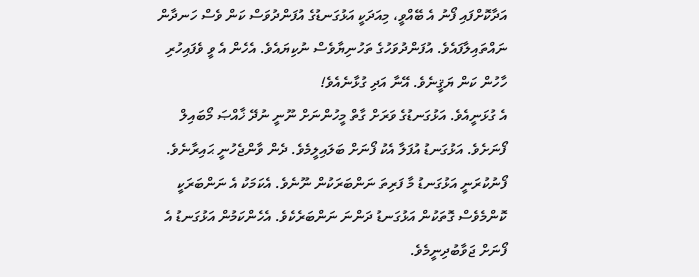އަދާކޮށްފައި ފޯނު އެ ބޭއްވީ، މިއަދަކީ އަޅުގަނޑުގެ އުފަންދުވަސް ކަން ވެސް ހަނދާން ނައްތައިލާފައެވެ. އުފަންދުވަހުގެ ތަހުނިޔާވެސް ނުކިޔައެވެ. އެހެން އެ ވީ ވެފައިހުރި ހާހުން ކަން ޔަޤީނެވެ. އޭނާ އަދި ގުޅާނެއެވެ!
އެ ގުޅަނީއެވެ. އަޅުގަނޑުގެ ވަރަށް ގާތް މީހުންނަށް ނޫނީ ނުދޭ ޚާއްޞަ މޯބައިލް ފޯނަށެވެ. އަޅުގަނޑު އުފަލާ އެކު ފޯނަށް ބަލައިލީމެވެ. ދެން ވާންޖެހުނީ ޙައިރާނެވެ. ފޯނުކުރަނީ އަޅުގަނޑު މާ ފަރިތަ ނަންބަރަކުން ނޫނެވެ. އެކަމަކު އެ ނަންބަރަކީ ކޮންމެވެސް ގޮތަކުން އަޅުގަނޑު ދަންނަ ނަންބަރެކެވެ. އެހެންކަމުން އަޅުގަނޑު އެ ފޯނަށް ޖަވާބުދިނީމެވެ.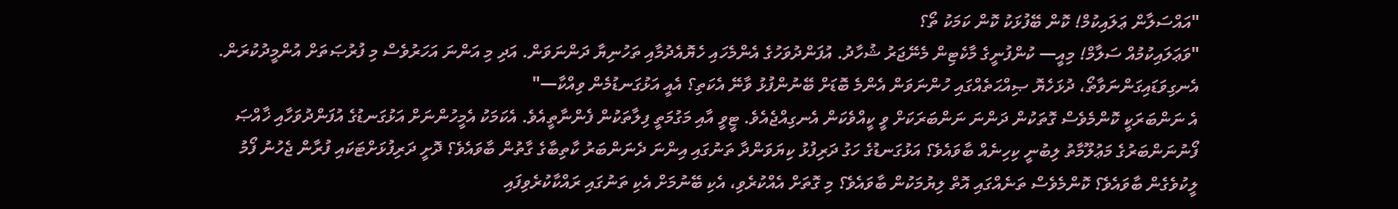"އައްސަލާން ޢަލައިކުމް! ކޮން ބޭފުޅަކު ކޮން ކަމަކު ތޯ؟
"ވަޢަލައިކުމުއް ސަލާމް! މިއީ— ކުންފުނީގެ މާކެޓިން މެނޭޖަރު ޝުހާދު. އުފަންދުވަހުގެ އެންމެހައި ހެޔޮއެދުމާއި ތަހުނިޔާ ދަންނަވަން. އަދި މި އަންނަ އަހަރުވެސް މި ފުރުޞަތަށް އުންމީދުކުރަން. އެނގިވަޑައިގަންނަވާތޯ، ދުޅަހެޔޮ ޞިއްޙަތެއްގައި ހުންނަވަން އެންމެ ބޮޑަށް ބޭނުންފުޅު ވާނޭ އެކަތި؟ އެއީ އަޅުގަނޑުމެން ވިއްކާ—"
އެ ނަންބަރަކީ ކޮންމެވެސް ގޮތަކުން ދަންނަ ނަންބަރަކަށް ވީ ކީއްވެކަން އެނގިއްޖެއެވެ. ޓީވީ އާއި މަގުމަތީ ފިލާތަކުން ފެންނާތީއެވެ. އެކަމަކު އެމީހުންނަށް އަޅުގަނޑުގެ އުފަންދުވަހާއި ޚާއްޞަ ފޯނުނަންބަރުގެ މަޢުލޫމާތު ލިބުނީ ކިހިނެއް ބާވައެވެ؟ އަޅުގަނޑުގެ ހަގު ދަރިފުޅު ކިޔަވަންދާ ތަނުގައި އިންނަ ދެނަންބަރު ކާތިބާގެ ގާތުން ބާވައެވެ؟ ދޮށީ ދަރިފުޅަށްޓަކައި ފުރާން ޖެހުނު ފޯމު ލީކުވެގެން ބާވައެވެ؟ ކޮންމެވެސް ތަނެއްގައި އޮތް ލިޔުމަކުން ބާވައެވެ؟ މި ގޮތަށް އެއްކުރެވި، އެކި ބޭނުމަށް އެކި ތަނުގައި ރައްކާކުރެވިފައި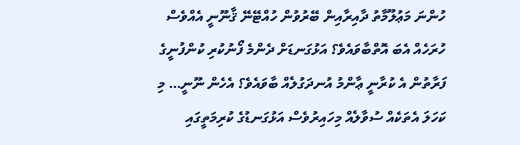ހުންނަ މަޢުލޫމާތު ދާއިރާއިން ބޭރުވުން ހުއްޓޭނޭ ޤާނޫނީ އެއްވެސް ހުރަހެއް އެބަ އޮތްބާވައެވެ؟ އަޅުގަނޑަށް ދެންމެ ފޯނުކުރި ކުންފުނީގެ ފަރާތުން އެ ކުރާނީ ޢާންމު އުނދަގުލެއް ބާވައެވެ؟ އެހެން ނޫނީ… މި ކަހަލަ އެތަކެއް ސުވާލެއް މިހައިރުވެސް އަޅުގަނޑުގެ ކުރިމަތީގައި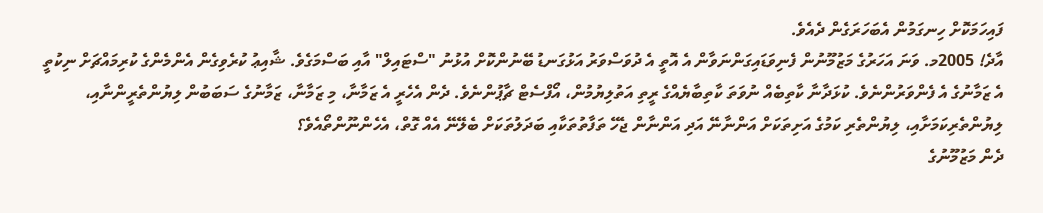ފައިހަމަކޮށް ހިނގަމުން އެބަހަރަގެން ދެއެވެ.
އާދެ! 2005މ. ވަނަ އަހަރުގެ މަޒުމޫނުން ފެނިވަޑައިގަންނަވާން އެ އޮތީ އެ ދުވަސްވަރު އަޅުގަނޑު ބޭނުންކޮށް އުޅުނު "ސްޓައިލް" އާއި ބަސްމަގެވެ. ޝާއިޢު ކުރެވިގެން އެންމެންގެ ކުރިމައްޗަށް ނިކުތީ އެ ޒަމާނުގެ އެ ފެންވަރުންނެވެ. ކުޅަދާނާ ކާތިބެއް ނުވަތަ ކާތިބާޔެއްގެ ރީތި އަތުލިޔުމުން، އޯފްސެޓް ޗާޕުންނެވެ. ދެން އެހެރީ އެ ޒަމާނާ، މި ޒަމާނާ، ޒަމާނުގެ ސަބަބުން ލިޔުންތެރީންނާއި، ލިޔުންތެރިކަމަށާއި، ލިޔުންތެރި ކަމުގެ އަށިތަކަށް އަންނާނޭ އަދި އަންނާން ޖެހޭ ތަފާތުތަކާއި ބަދަލުތަކަށް ބެލޭނޭ އެއް ގޮތް، އެހެންނޫންތޯއެވެ؟
ދެން މަޒުމޫނުގެ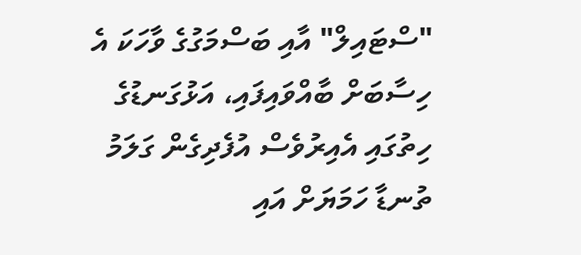"ސްޓައިލް" އާއި ބަސްމަގުގެ ވާހަކަ އެ ހިސާބަށް ބާއްވައިފައި، އަޅުގަނޑުގެ ހިތުގައި އެއިރުވެސް އުފެދިގެން ގަލަމު ތުނޑާ ހަމަޔަށް އައި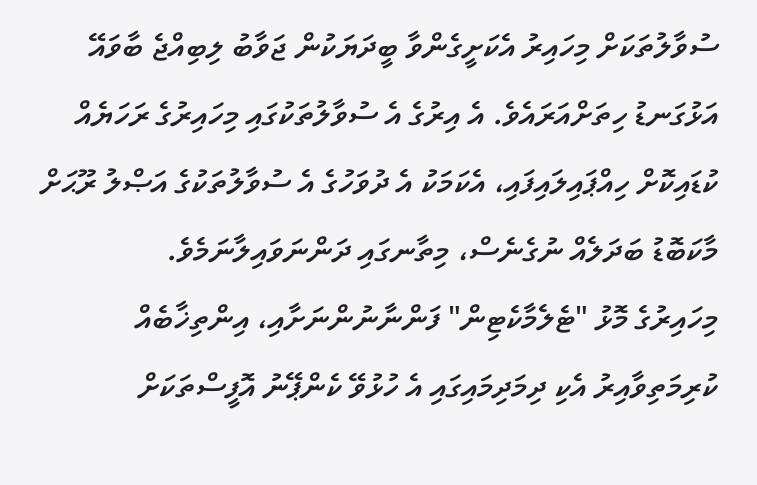ސުވާލުތަކަށް މިހައިރު އެކަށީގެންވާ ބީދަޔަކުން ޖަވާބު ލިބިއްޖެ ބާވައޭ އަޅުގަނޑު ހިތަށްއަރައެވެ. އެ އިރުގެ އެ ސުވާލުތަކުގައި މިހައިރުގެ ރަހަޔެއް ކުޑައިކޮށް ހިއްޕައިލައިފައި، އެކަމަކު އެ ދުވަހުގެ އެ ސުވާލުތަކުގެ އަޞްލު ރޫޙަށް މާކަބޮޑު ބަދަލެއް ނުގެނެސް، މިތާނގައި ދަންނަވައިލާނަމެވެ.
މިހައިރުގެ މޮޅު "ޓެލެމާކެޓިން" ފަންނާނުންނަށާއި، އިންތިޚާބެއް ކުރިމަތިވާއިރު އެކި ދިމަދިމައިގައި އެ ހުޅުވޭ ކެންޕޭނު އޮފީސްތަކަށް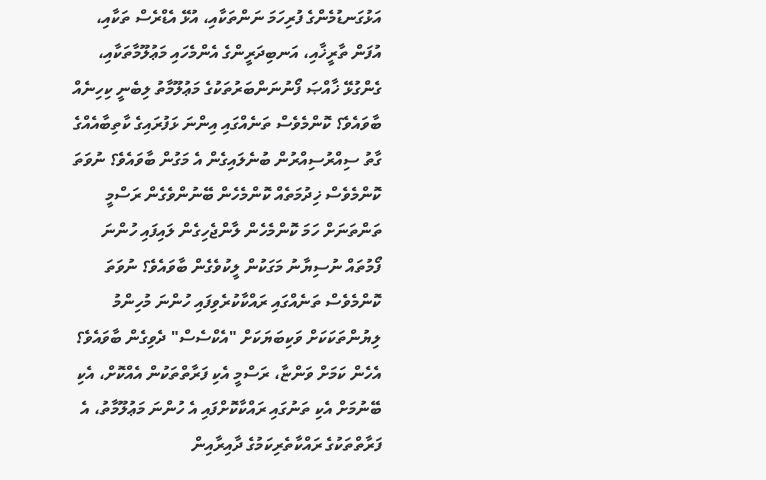އަޅުގަނޑުމެންގެ ފުރިހަމަ ނަންތަކާއި، އުޅޭ އެޑްރެސް ތަކާއި، އުފަން ތާރީޚާއި، އަނބިދަރީންގެ އެންމެހައި މަޢުލޫމާތަކާއި، ގެންގުޅޭ ޚާއްޞަ ފޯނުނަންބަރުތަކުގެ މަޢުލޫމާތު ލިބެނީ ކިހިނެއް ބާވައެވެ؟ ކޮންމެވެސް ތަނެއްގައި އިންނަ ޅަފުރައިގެ ކާތިބާއެއްގެ ގާތު ސިއްރުސިއްރުން ބުނެލައިގެން އެ މަގުން ބާވައެވެ؟ ނުވަތަ ކޮންމެވެސް ޚިދުމަތެއް ކޮންމެހެން ބޭނުންވެގެން ރަސްމީ ތަންތަނަށް ހަމަ ކޮންމެހެން ލާންޖެހިގެން ލައިފައި ހުންނަ ފޯމުތައް ނުސިޔާނު މަގަކުން ލީކުވެގެން ބާވައެވެ؟ ނުވަތަ ކޮންމެވެސް ތަނެއްގައި ރައްކާކުރެވިފައި ހުންނަ މުހިންމު ލިޔުންތަކަކަށް ވަކިބަޔަކަށް "އެކްސެސް" ދެވިގެން ބާވައެވެ؟ އެހެން ކަމަށް ވަންޏާ، ރަސްމީ އެކި ފަރާތްތަކުން އެއްކޮށް، އެކި ބޭނުމަށް އެކި ތަނުގައި ރައްކާކޮށްފައި އެ ހުންނަ މަޢުލޫމާތު، އެ ފަރާތްތަކުގެ ރައްކާތެރިކަމުގެ ދާއިރާއިން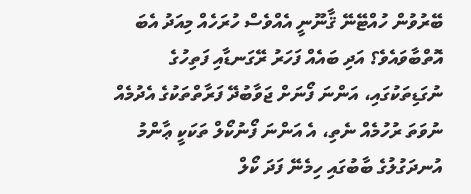ބޭރުވުން ހުއްޓޭނޭ ޤާނޫނީ އެއްވެސް ހުރަހެއް މިއަދު އެބަ އޮތްބާވައެވެ؟ އަދި ބައެއް ފަހަރު ރޭގަނޑާއި ފަތިހުގެ ނުގަޑިތަކުގައި، އަންނަ ފޯނަށް ޖަވާބުދޭ ފަރާތްތަކުގެ އެދުމެއް ނުވަތަ ރުހުމެއް ނެތި، އެ އަންނަ ފޯނުކޯލް ތަކަކީ ޢާންމު އުނދަގުލުގެ ބާބުގައި ހިމެނޭ ފަދަ ކޯލް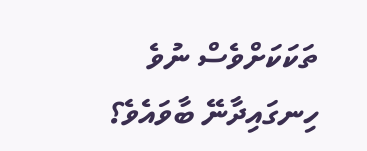ތަކަކަށްވެސް ނުވެ ހިނގައިދާނޭ ބާވައެވެ؟